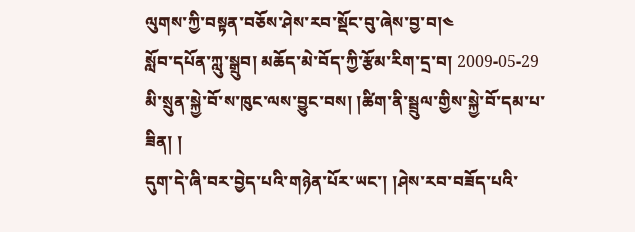ལུགས་ཀྱི་བསྟན་བཅོས་ཤེས་རབ་སྡོང་བུ་ཞེས་བྱ་བ།༤
སློབ་དཔོན་ཀླུ་སྒྲུབ། མཆོད་མེ་བོད་ཀྱི་རྩོམ་རིག་དྲ་བ། 2009-05-29
མི་སྲུན་སྐྱེ་བོ་ས་ཁུང་ལས་བྱུང་བས། །ཚིག་ནི་སྦྲུལ་གྱིས་སྐྱེ་བོ་དམ་པ་ཟིན། །
དུག་དེ་ཞི་བར་བྱེད་པའི་གཉེན་པོར་ཡང་། །ཤེས་རབ་བཟོད་པའི་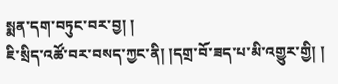སྨན་དག་བཏུང་བར་བྱ། །
ཇི་སྲིད་འཚོ་བར་བསད་ཀྱང་ནི། །དགྲ་བོ་ཟད་པ་མི་འགྱུར་གྱི། །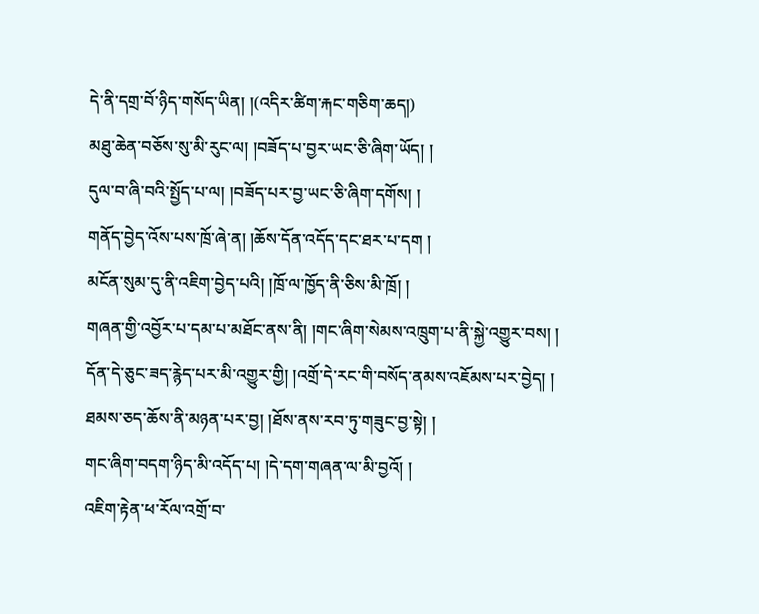དེ་ནི་དགྲ་བོ་ཉིད་གསོད་ཡིན། །(འདིར་ཚིག་རྐང་གཅིག་ཆད།)
མཐུ་ཆེན་བཅོས་སུ་མི་རུང་ལ། །བཟོད་པ་བྱར་ཡང་ཅི་ཞིག་ཡོད། །
དུལ་བ་ཞི་བའི་སྤྱོད་པ་ལ། །བཟོད་པར་བྱ་ཡང་ཅི་ཞིག་དགོས། །
གནོད་བྱེད་འོས་པས་ཁྲོ་ཞེ་ན། །ཆོས་དོན་འདོད་དང་ཐར་པ་དག །
མངོན་སུམ་དུ་ནི་འཇིག་བྱེད་པའི། །ཁྲོ་ལ་ཁྱོད་ནི་ཅིས་མི་ཁྲོ། །
གཞན་གྱི་འབྱོར་པ་དམ་པ་མཐོང་ནས་ནི། །གང་ཞིག་སེམས་འཁྲུག་པ་ནི་སྐྱེ་འགྱུར་བས། །
དོན་དེ་ཅུང་ཟད་རྙེད་པར་མི་འགྱུར་གྱི། །འགྲོ་དེ་རང་གི་བསོད་ནམས་འཇོམས་པར་བྱེད། །
ཐམས་ཅད་ཆོས་ནི་མཉན་པར་བྱ། །ཐོས་ནས་རབ་ཏུ་གཟུང་བྱ་སྟེ། །
གང་ཞིག་བདག་ཉིད་མི་འདོད་པ། །དེ་དག་གཞན་ལ་མི་བྱའོ། །
འཇིག་རྟེན་ཕ་རོལ་འགྲོ་བ་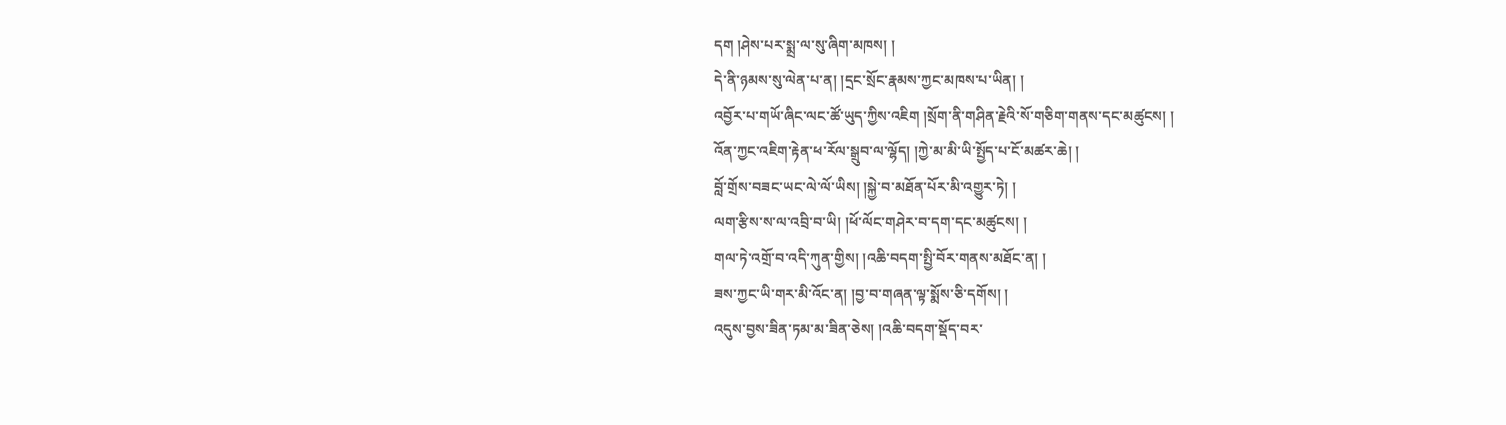དག །ཤེས་པར་སྨྲ་ལ་སུ་ཞིག་མཁས། །
དེ་ནི་ཉམས་སུ་ལེན་པ་ན། །དྲང་སྲོང་རྣམས་ཀྱང་མཁས་པ་ཡིན། །
འབྱོར་པ་གཡོ་ཞིང་ལང་ཚོ་ཡུད་ཀྱིས་འཇིག །སྲོག་ནི་གཤིན་རྗེའི་སོ་གཅིག་གནས་དང་མཚུངས། །
འོན་ཀྱང་འཇིག་རྟེན་ཕ་རོལ་སྒྲུབ་ལ་ལྷོད། །ཀྱེ་མ་མི་ཡི་སྤྱོད་པ་ངོ་མཚར་ཆེ། །
བློ་གྲོས་བཟང་ཡང་ལེ་ལོ་ཡིས། །སྐྱེ་བ་མཐོན་པོར་མི་འགྱུར་ཏེ། །
ལག་རྩིས་ས་ལ་འབྲི་བ་ཡི། །ཕོ་ལོང་གཤེར་བ་དག་དང་མཚུངས། །
གལ་ཏེ་འགྲོ་བ་འདི་ཀུན་གྱིས། །འཆི་བདག་སྤྱི་བོར་གནས་མཐོང་ན། །
ཟས་ཀྱང་ཡི་གར་མི་འོང་ན། །བྱ་བ་གཞན་ལྟ་སྨོས་ཅི་དགོས། །
འདུས་བྱས་ཟིན་ཏམ་མ་ཟིན་ཅེས། །འཆི་བདག་སྡོད་བར་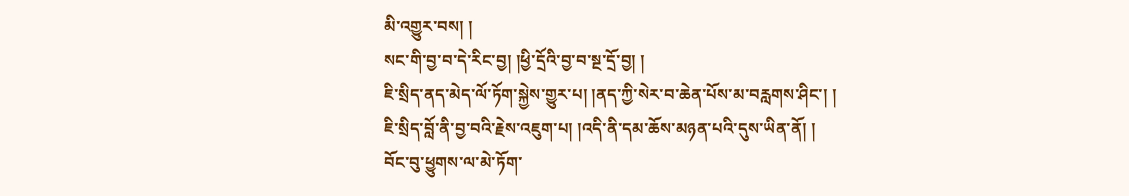མི་འགྱུར་བས། །
སང་གི་བྱ་བ་དེ་རིང་བྱ། །ཕྱི་དྲོའི་བྱ་བ་སྔ་དྲོ་བྱ། །
ཇི་སྲིད་ནད་མེད་ལོ་ཏོག་སྐྱེས་གྱུར་པ། །ནད་ཀྱི་སེར་བ་ཆེན་པོས་མ་བརླགས་ཤིང་། །
ཇི་སྲིད་བློ་ནི་བྱ་བའི་རྗེས་འཇུག་པ། །འདི་ནི་དམ་ཆོས་མཉན་པའི་དུས་ཡིན་ནོ། །
བོང་བུ་ཕྱུགས་ལ་མེ་ཏོག་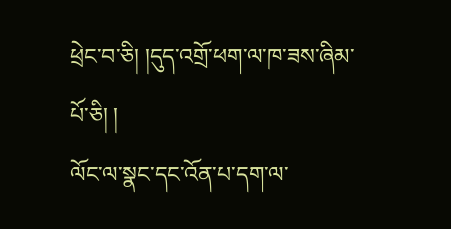ཕྲེང་བ་ཅི། །དུད་འགྲོ་ཕག་ལ་ཁ་ཟས་ཞིམ་པོ་ཅི། །
ལོང་ལ་སྣང་དང་འོན་པ་དག་ལ་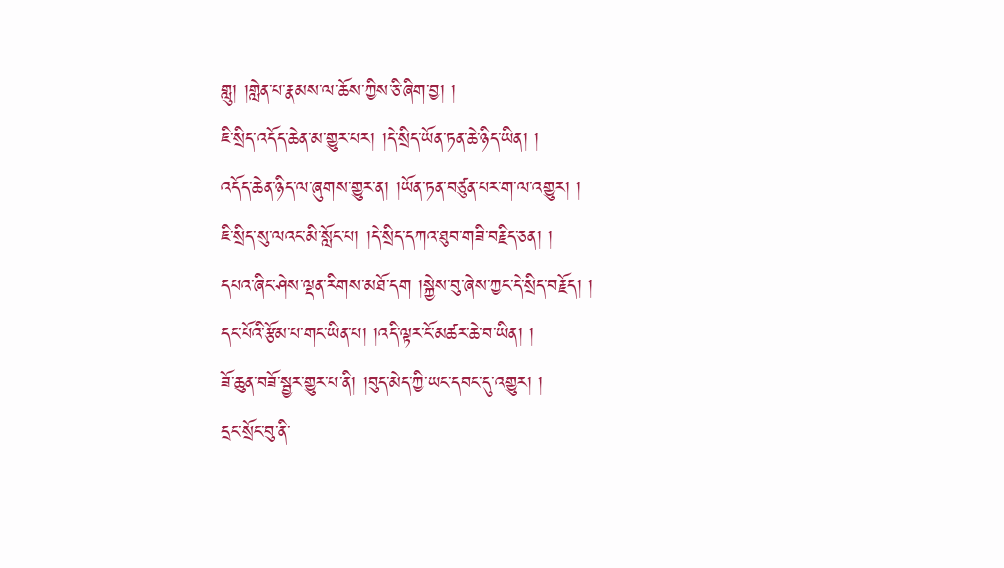གླུ། །གླེན་པ་རྣམས་ལ་ཆོས་ཀྱིས་ཅི་ཞིག་བྱ། །
ཇི་སྲིད་འདོད་ཆེན་མ་གྱུར་པར། །དེ་སྲིད་ཡོན་ཏན་ཆེ་ཉིད་ཡིན། །
འདོད་ཆེན་ཉིད་ལ་ཞུགས་གྱུར་ན། །ཡོན་ཏན་བཙུན་པར་ག་ལ་འགྱུར། །
ཇི་སྲིད་སུ་ལའང་མི་སློང་པ། །དེ་སྲིད་དཀའ་ཐུབ་གཟི་བརྗིད་ཅན། །
དཔའ་ཞིང་ཤེས་ལྡན་རིགས་མཐོ་དག །སྐྱེས་བུ་ཞེས་ཀྱང་དེ་སྲིད་བརྗོད། །
དང་པོའི་རྩོམ་པ་གང་ཡིན་པ། །འདི་ལྟར་ངོ་མཚར་ཆེ་བ་ཡིན། །
ཟོ་ཆུན་བཟོ་སྦྱར་གྱུར་པ་ནི། །བུད་མེད་ཀྱི་ཡང་དབང་དུ་འགྱུར། །
དྲང་སྲོང་བུ་ནི་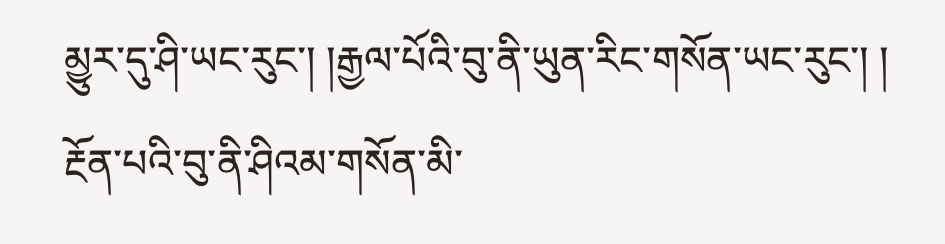མྱུར་དུ་ཤི་ཡང་རུང་། །རྒྱལ་པོའི་བུ་ནི་ཡུན་རིང་གསོན་ཡང་རུང་། །
རྔོན་པའི་བུ་ནི་ཤིའམ་གསོན་མི་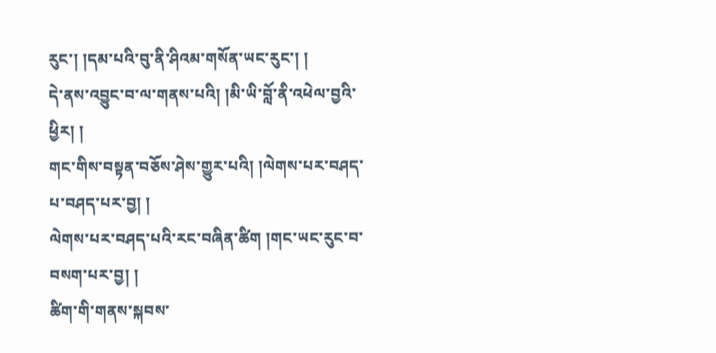རུང་། །དམ་པའི་བུ་ནི་ཤིའམ་གསོན་ཡང་རུང་། །
དེ་ནས་འབྱུང་བ་ལ་གནས་པའི། །མི་ཡི་བློ་ནི་འཕེལ་བྱའི་ཕྱིར། །
གང་གིས་བསྟན་བཅོས་ཤེས་གྱུར་པའི། །ལེགས་པར་བཤད་པ་བཤད་པར་བྱ། །
ལེགས་པར་བཤད་པའི་རང་བཞིན་ཚིག །གང་ཡང་རུང་བ་བསག་པར་བྱ། །
ཚིག་གི་གནས་སྐབས་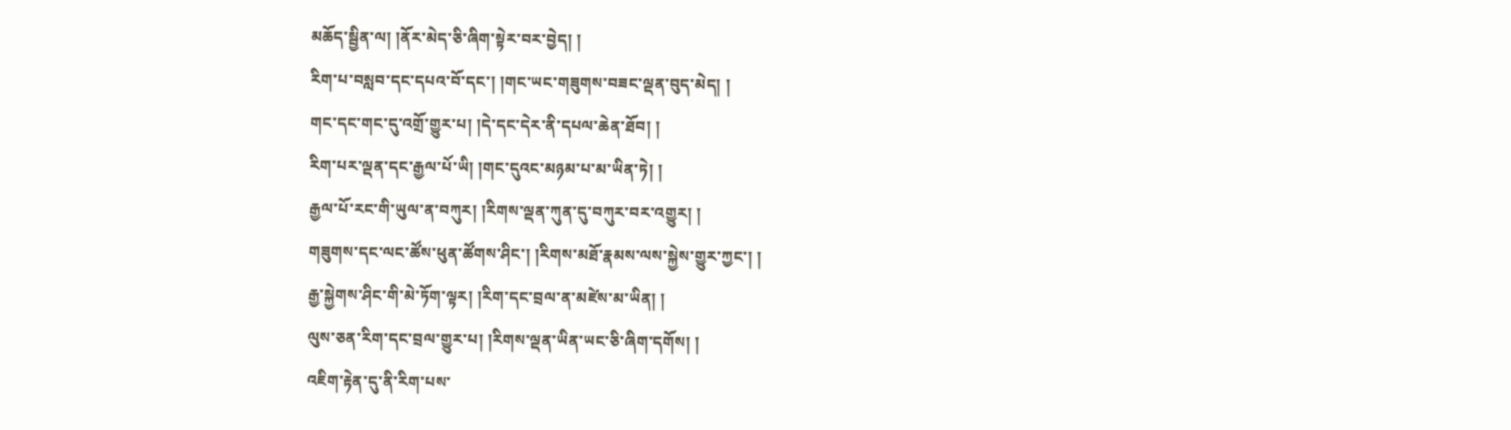མཆོད་སྦྱིན་ལ། །ནོར་མེད་ཅི་ཞིག་སྟེར་བར་བྱེད། །
རིག་པ་བསླབ་དང་དཔའ་བོ་དང་། །གང་ཡང་གཟུགས་བཟང་ལྡན་བུད་མེད། །
གང་དང་གང་དུ་འགྲོ་གྱུར་པ། །དེ་དང་དེར་ནི་དཔལ་ཆེན་ཐོབ། །
རིག་པར་ལྡན་དང་རྒྱལ་པོ་ཡི། །གང་དུའང་མཉམ་པ་མ་ཡིན་ཏེ། །
རྒྱལ་པོ་རང་གི་ཡུལ་ན་བཀུར། །རིགས་ལྡན་ཀུན་དུ་བཀུར་བར་འགྱུར། །
གཟུགས་དང་ལང་ཚོས་ཕུན་ཚོགས་ཤིང་། །རིགས་མཐོ་རྣམས་ལས་སྐྱེས་གྱུར་ཀྱང་། །
རྒྱ་སྐྱེགས་ཤིང་གི་མེ་ཏོག་ལྟར། །རིག་དང་བྲལ་ན་མཛེས་མ་ཡིན། །
ལུས་ཅན་རིག་དང་བྲལ་གྱུར་པ། །རིགས་ལྡན་ཡིན་ཡང་ཅི་ཞིག་དགོས། །
འཇིག་རྟེན་དུ་ནི་རིག་པས་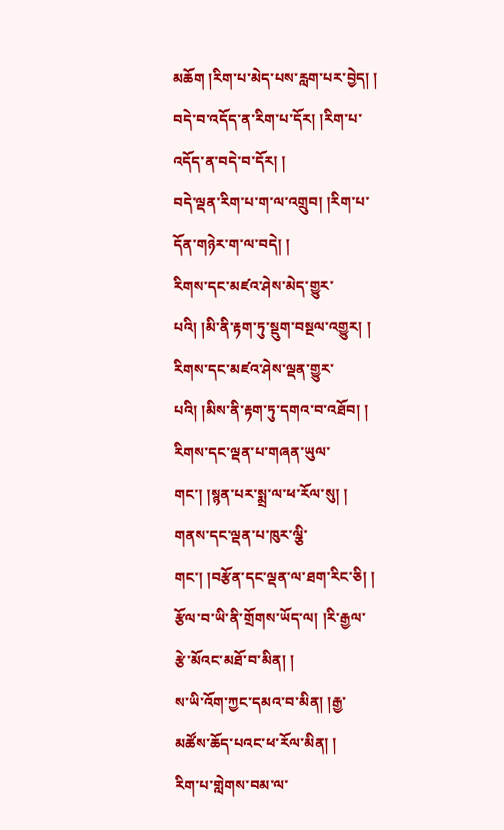མཆོག །རིག་པ་མེད་པས་རླག་པར་བྱེད། །
བདེ་བ་འདོད་ན་རིག་པ་དོར། །རིག་པ་འདོད་ན་བདེ་བ་དོར། །
བདེ་ལྡན་རིག་པ་ག་ལ་འགྲུབ། །རིག་པ་དོན་གཉེར་ག་ལ་བདེ། །
རིགས་དང་མཛའ་ཤེས་མེད་གྱུར་པའི། །མི་ནི་རྟག་ཏུ་སྡུག་བསྔལ་འགྱུར། །
རིགས་དང་མཛའ་ཤེས་ལྡན་གྱུར་པའི། །མིས་ནི་རྟག་ཏུ་དགའ་བ་འཐོབ། །
རིགས་དང་ལྡན་པ་གཞན་ཡུལ་གང་། །སྙན་པར་སྨྲ་ལ་ཕ་རོལ་སུ། །
གནས་དང་ལྡན་པ་ཁུར་ལྕི་གང་། །བརྩོན་དང་ལྡན་ལ་ཐག་རིང་ཅི། །
རྩོལ་བ་ཡི་ནི་གྲོགས་ཡོད་ལ། །རི་རྒྱལ་རྩེ་མོའང་མཐོ་བ་མིན། །
ས་ཡི་འོག་ཀྱང་དམའ་བ་མིན། །རྒྱ་མཚོས་ཆོད་པའང་ཕ་རོལ་མིན། །
རིག་པ་གླེགས་བམ་ལ་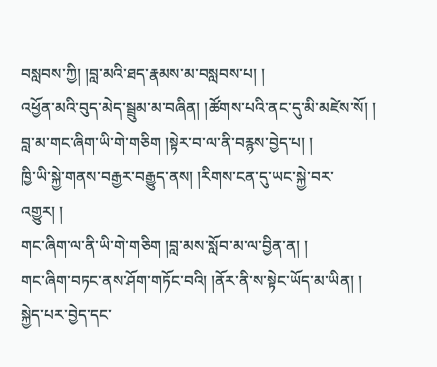བསླབས་ཀྱི། །བླ་མའི་ཐད་རྣམས་མ་བསླབས་པ། །
འཕྱོན་མའི་བུད་མེད་སྦྲུམ་མ་བཞིན། །ཚོགས་པའི་ནང་དུ་མི་མཛེས་སོ། །
བླ་མ་གང་ཞིག་ཡི་གེ་གཅིག །སྟེར་བ་ལ་ནི་བརྙས་བྱེད་པ། །
ཁྱི་ཡི་སྐྱེ་གནས་བརྒྱར་བརྒྱུད་ནས། །རིགས་ངན་དུ་ཡང་སྐྱེ་བར་འགྱུར། །
གང་ཞིག་ལ་ནི་ཡི་གེ་གཅིག །བླ་མས་སློབ་མ་ལ་བྱིན་ན། །
གང་ཞིག་བཏང་ནས་ཤོག་གཏོང་བའི། །ནོར་ནི་ས་སྟེང་ཡོད་མ་ཡིན། །
སྐྱེད་པར་བྱེད་དང་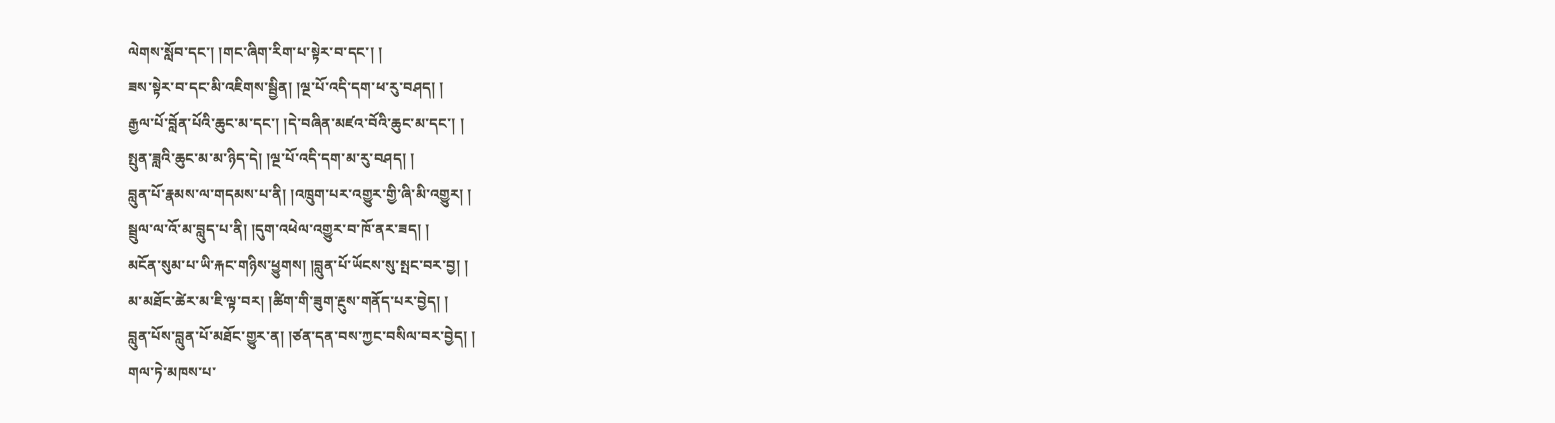ལེགས་སློབ་དང་། །གང་ཞིག་རིག་པ་སྟེར་བ་དང་། །
ཟས་སྟེར་བ་དང་མི་འཇིགས་སྦྱིན། །ལྔ་པོ་འདི་དག་ཕ་རུ་བཤད། །
རྒྱལ་པོ་བློན་པོའི་ཆུང་མ་དང་། །དེ་བཞིན་མཛའ་བོའི་ཆུང་མ་དང་། །
སྤུན་ཟླའི་ཆུང་མ་མ་ཉིད་དེ། །ལྔ་པོ་འདི་དག་མ་རུ་བཤད། །
བླུན་པོ་རྣམས་ལ་གདམས་པ་ནི། །འཁྲུག་པར་འགྱུར་གྱི་ཞི་མི་འགྱུར། །
སྦྲུལ་ལ་འོ་མ་བླུད་པ་ནི། །དུག་འཕེལ་འགྱུར་བ་ཁོ་ནར་ཟད། །
མངོན་སུམ་པ་ཡི་རྐང་གཉིས་ཕྱུགས། །བླུན་པོ་ཡོངས་སུ་སྤང་བར་བྱ། །
མ་མཐོང་ཚེར་མ་ཇི་ལྟ་བར། །ཚིག་གི་ཟུག་རྔུས་གནོད་པར་བྱེད། །
བླུན་པོས་བླུན་པོ་མཐོང་གྱུར་ན། །ཙན་དན་བས་ཀྱང་བསིལ་བར་བྱེད། །
གལ་ཏེ་མཁས་པ་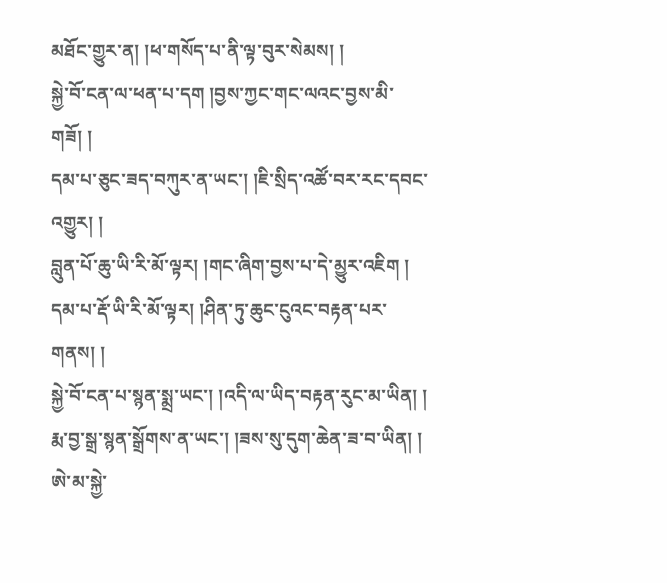མཐོང་གྱུར་ན། །ཕ་གསོད་པ་ནི་ལྟ་བུར་སེམས། །
སྐྱེ་བོ་ངན་ལ་ཕན་པ་དག །བྱས་ཀྱང་གང་ལའང་བྱས་མི་གཟོ། །
དམ་པ་ཅུང་ཟད་བཀུར་ན་ཡང་། །ཇི་སྲིད་འཚོ་བར་རང་དབང་འགྱུར། །
བླུན་པོ་ཆུ་ཡི་རི་མོ་ལྟར། །གང་ཞིག་བྱས་པ་དེ་མྱུར་འཇིག །
དམ་པ་རྡོ་ཡི་རི་མོ་ལྟར། །ཤིན་ཏུ་ཆུང་ངུའང་བརྟན་པར་གནས། །
སྐྱེ་བོ་ངན་པ་སྙན་སྨྲ་ཡང་། །འདི་ལ་ཡིད་བརྟན་རུང་མ་ཡིན། །
རྨ་བྱ་སྒྲ་སྙན་སྒྲོགས་ན་ཡང་། །ཟས་སུ་དུག་ཆེན་ཟ་བ་ཡིན། །
ཨེ་མ་སྐྱེ་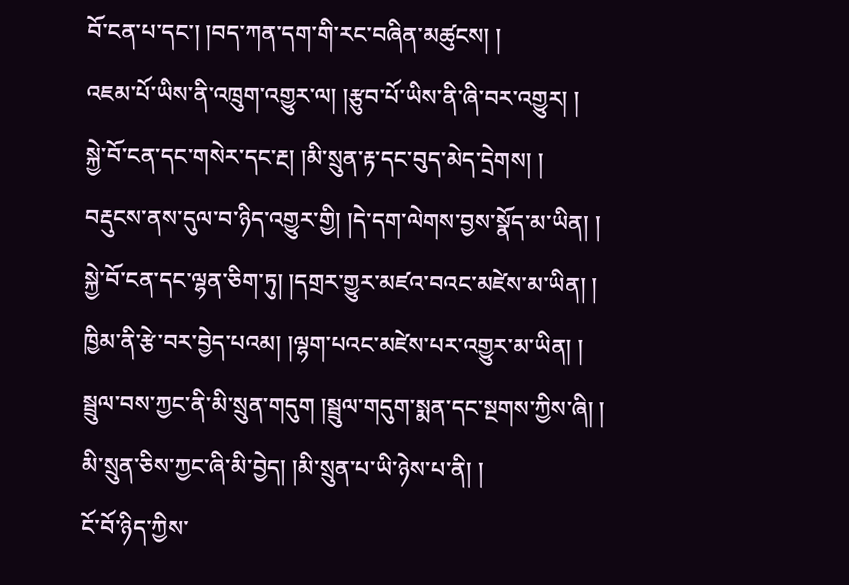བོ་ངན་པ་དང་། །བད་ཀན་དག་གི་རང་བཞིན་མཚུངས། །
འཇམ་པོ་ཡིས་ནི་འཁྲུག་འགྱུར་ལ། །རྩུབ་པོ་ཡིས་ནི་ཞི་བར་འགྱུར། །
སྐྱེ་བོ་ངན་དང་གསེར་དང་རྔ། །མི་སྲུན་རྟ་དང་བུད་མེད་དྲེགས། །
བརྡུངས་ནས་དུལ་བ་ཉིད་འགྱུར་གྱི། །དེ་དག་ལེགས་བྱས་སྣོད་མ་ཡིན། །
སྐྱེ་བོ་ངན་དང་ལྷན་ཅིག་ཏུ། །དགྲར་གྱུར་མཛའ་བའང་མཛེས་མ་ཡིན། །
ཁྱིམ་ནི་རྩེ་བར་བྱེད་པའམ། །ལྷག་པའང་མཛེས་པར་འགྱུར་མ་ཡིན། །
སྦྲུལ་བས་ཀྱང་ནི་མི་སྲུན་གདུག །སྦྲུལ་གདུག་སྨན་དང་སྔགས་ཀྱིས་ཞི། །
མི་སྲུན་ཅིས་ཀྱང་ཞི་མི་བྱེད། །མི་སྲུན་པ་ཡི་ཉེས་པ་ནི། །
ངོ་བོ་ཉིད་ཀྱིས་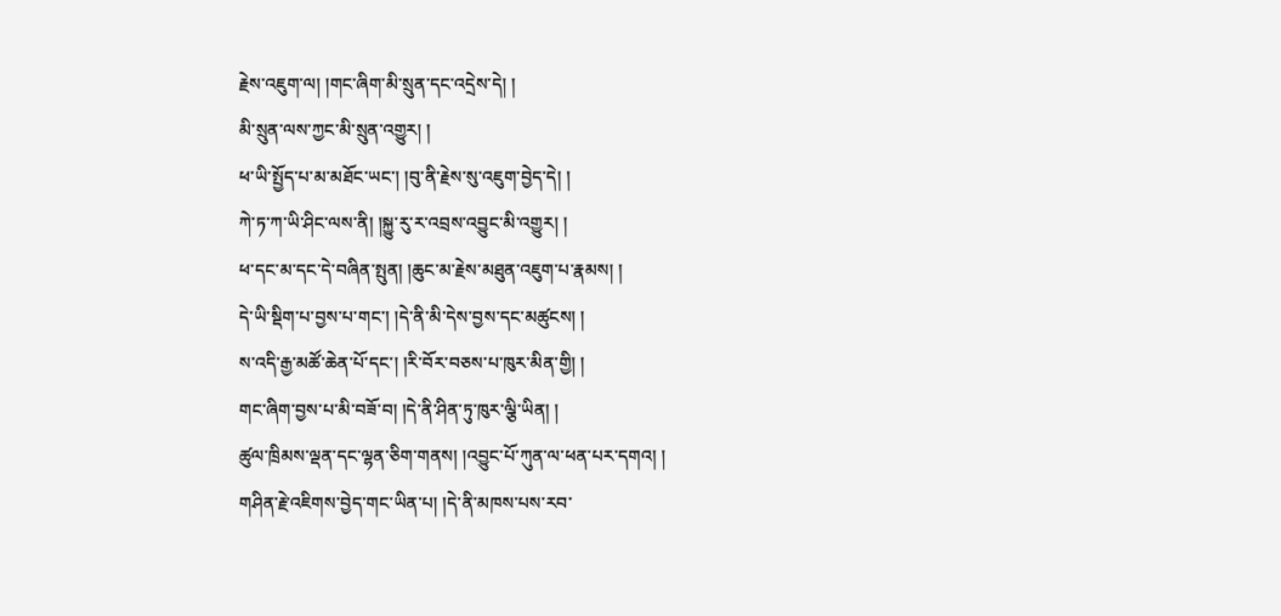རྗེས་འཇུག་ལ། །གང་ཞིག་མི་སྲུན་དང་འདྲེས་དེ། །
མི་སྲུན་ལས་ཀྱང་མི་སྲུན་འགྱུར། །
ཕ་ཡི་སྤྱོད་པ་མ་མཐོང་ཡང་། །བུ་ནི་རྗེས་སུ་འཇུག་བྱེད་དེ། །
ཀེ་ཏ་ཀ་ཡི་ཤིང་ལས་ནི། །སྐྱུ་རུ་ར་འབྲས་འབྱུང་མི་འགྱུར། །
ཕ་དང་མ་དང་དེ་བཞིན་སྤུན། །ཆུང་མ་རྗེས་མཐུན་འཇུག་པ་རྣམས། །
དེ་ཡི་སྡིག་པ་བྱས་པ་གང་། །དེ་ནི་མི་དེས་བྱས་དང་མཚུངས། །
ས་འདི་རྒྱ་མཚོ་ཆེན་པོ་དང་། །རི་བོར་བཅས་པ་ཁུར་མིན་གྱི། །
གང་ཞིག་བྱས་པ་མི་བཟོ་བ། །དེ་ནི་ཤིན་ཏུ་ཁུར་ལྕི་ཡིན། །
ཚུལ་ཁྲིམས་ལྡན་དང་ལྷན་ཅིག་གནས། །འབྱུང་པོ་ཀུན་ལ་ཕན་པར་དགའ། །
གཤིན་རྗེ་འཇིགས་བྱེད་གང་ཡིན་པ། །དེ་ནི་མཁས་པས་རབ་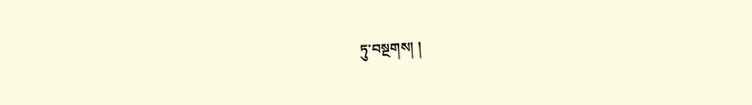ཏུ་བསྔགས། །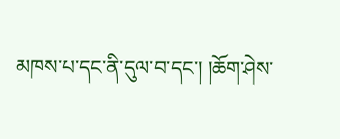མཁས་པ་དང་ནི་དུལ་བ་དང་། །ཆོག་ཤེས་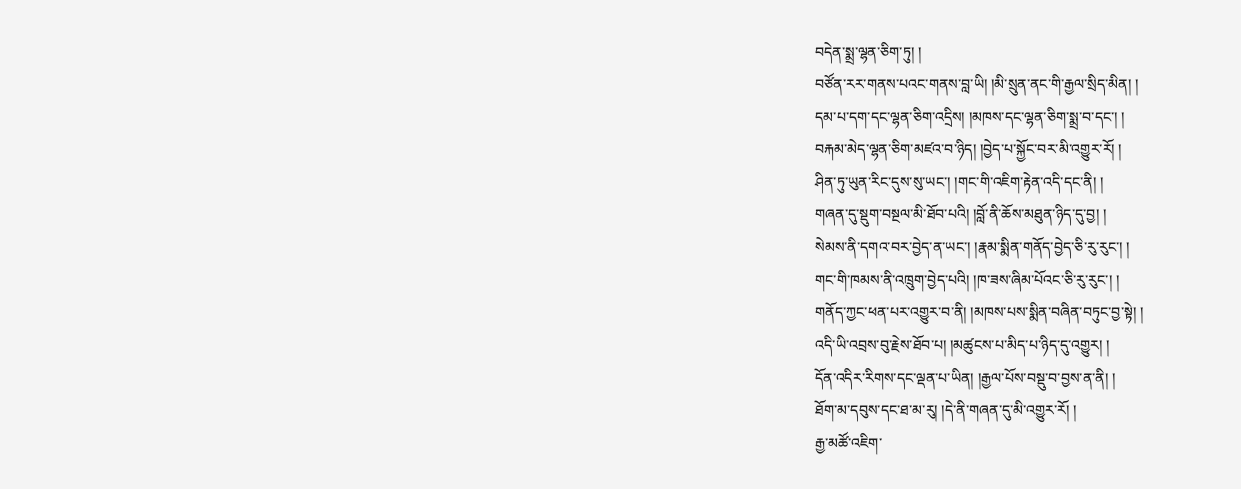བདེན་སྨྲ་ལྷན་ཅིག་ཏུ། །
བཙོན་རར་གནས་པའང་གནས་བླ་ཡི། །མི་སྲུན་ནང་གི་རྒྱལ་སྲིད་མིན། །
དམ་པ་དག་དང་ལྷན་ཅིག་འདྲིས། །མཁས་དང་ལྷན་ཅིག་སྨྲ་བ་དང་། །
བརྐམ་མེད་ལྷན་ཅིག་མཛའ་བ་ཉིད། །བྱེད་པ་སྐྱོང་བར་མི་འགྱུར་རོ། །
ཤིན་ཏུ་ཡུན་རིང་དུས་སུ་ཡང་། །གང་གི་འཇིག་རྟེན་འདི་དང་ནི། །
གཞན་དུ་སྡུག་བསྔལ་མི་ཐོབ་པའི། །བློ་ནི་ཆོས་མཐུན་ཉིད་དུ་བྱ། །
སེམས་ནི་དགའ་བར་བྱེད་ན་ཡང་། །རྣམ་སྨིན་གནོད་བྱེད་ཅི་རུ་རུང་། །
གང་གི་ཁམས་ནི་འཁྲུག་བྱེད་པའི། །ཁ་ཟས་ཞིམ་པོའང་ཅི་རུ་རུང་། །
གནོད་ཀྱང་ཕན་པར་འགྱུར་བ་ནི། །མཁས་པས་སྨིན་བཞིན་བཏུང་བྱ་སྟེ། །
འདི་ཡི་འབྲས་བུ་རྗེས་ཐོབ་པ། །མཚུངས་པ་མིད་པ་ཉིད་དུ་འགྱུར། །
དོན་འདིར་རིགས་དང་ལྡན་པ་ཡིན། །རྒྱལ་པོས་བསྡུ་བ་བྱས་ན་ནི། །
ཐོག་མ་དབུས་དང་ཐ་མ་རུ། །དེ་ནི་གཞན་དུ་མི་འགྱུར་རོ། །
རྒྱ་མཚོ་འཇིག་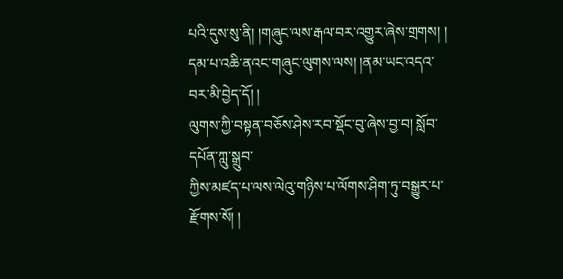པའི་དུས་སུ་ནི། །གཞུང་ལས་རྒལ་བར་འགྱུར་ཞེས་གྲགས། །
དམ་པ་འཆི་ནའང་གཞུང་ལུགས་ལས། །ནམ་ཡང་འདའ་བར་མི་བྱེད་དོ། །
ལུགས་ཀྱི་བསྟན་བཅོས་ཤེས་རབ་སྡོང་བུ་ཞེས་བྱ་བ། སློབ་དཔོན་ཀླུ་སྒྲུབ་
ཀྱིས་མཛད་པ་ལས་ལེའུ་གཉིས་པ་ལོགས་ཤིག་ཏུ་བསྒྱུར་པ་རྫོགས་སོ། །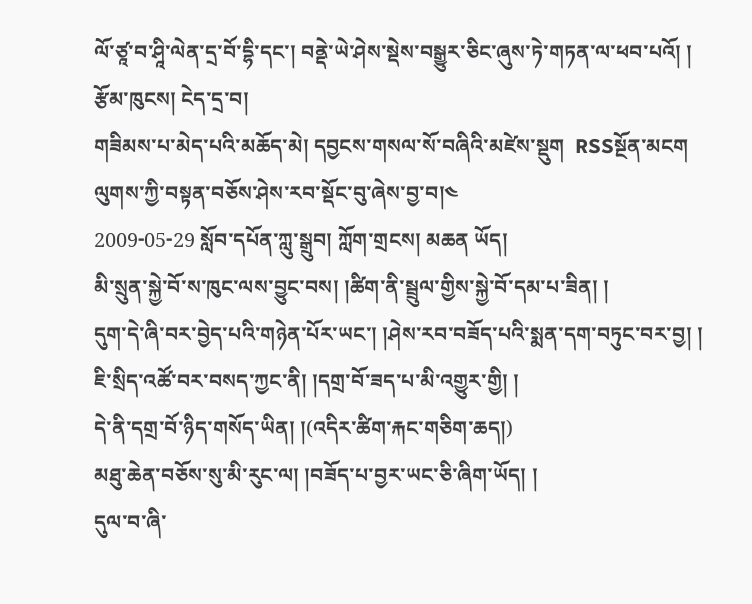ལོ་ཙཱ་བ་ཤཱི་ལེན་དྲ་བོ་དྷི་དང་། བནྡེ་ཡེ་ཤེས་སྡེས་བསྒྱུར་ཅིང་ཞུས་ཏེ་གཏན་ལ་ཕབ་པའོ། །
རྩོམ་ཁུངས། ངེད་དྲ་བ།
གཟིམས་པ་མེད་པའི་མཆོད་མེ། དབྱངས་གསལ་སོ་བཞིའི་མཛེས་སྡུག  RSSསྔོན་མངག
ལུགས་ཀྱི་བསྟན་བཅོས་ཤེས་རབ་སྡོང་བུ་ཞེས་བྱ་བ།༤
2009-05-29 སློབ་དཔོན་ཀླུ་སྒྲུབ། ཀློག་གྲངས། མཆན ཡོད།
མི་སྲུན་སྐྱེ་བོ་ས་ཁུང་ལས་བྱུང་བས། །ཚིག་ནི་སྦྲུལ་གྱིས་སྐྱེ་བོ་དམ་པ་ཟིན། །
དུག་དེ་ཞི་བར་བྱེད་པའི་གཉེན་པོར་ཡང་། །ཤེས་རབ་བཟོད་པའི་སྨན་དག་བཏུང་བར་བྱ། །
ཇི་སྲིད་འཚོ་བར་བསད་ཀྱང་ནི། །དགྲ་བོ་ཟད་པ་མི་འགྱུར་གྱི། །
དེ་ནི་དགྲ་བོ་ཉིད་གསོད་ཡིན། །(འདིར་ཚིག་རྐང་གཅིག་ཆད།)
མཐུ་ཆེན་བཅོས་སུ་མི་རུང་ལ། །བཟོད་པ་བྱར་ཡང་ཅི་ཞིག་ཡོད། །
དུལ་བ་ཞི་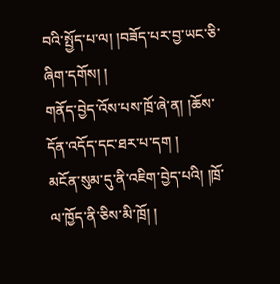བའི་སྤྱོད་པ་ལ། །བཟོད་པར་བྱ་ཡང་ཅི་ཞིག་དགོས། །
གནོད་བྱེད་འོས་པས་ཁྲོ་ཞེ་ན། །ཆོས་དོན་འདོད་དང་ཐར་པ་དག །
མངོན་སུམ་དུ་ནི་འཇིག་བྱེད་པའི། །ཁྲོ་ལ་ཁྱོད་ནི་ཅིས་མི་ཁྲོ། །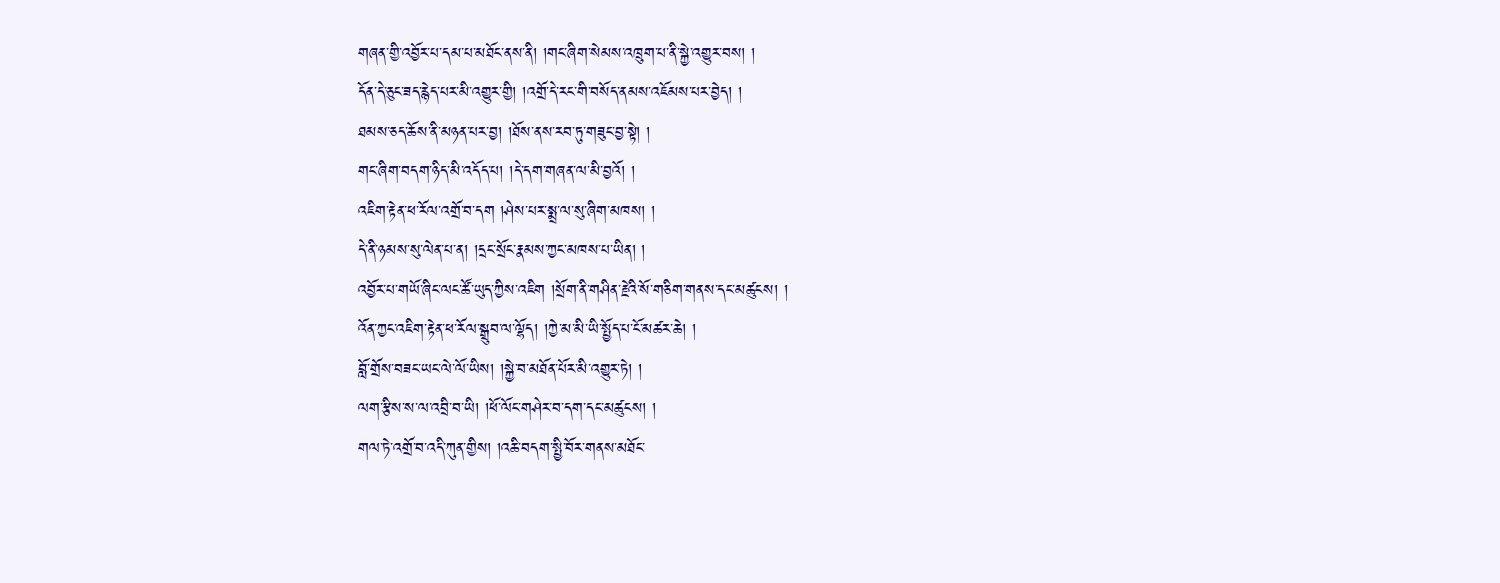གཞན་གྱི་འབྱོར་པ་དམ་པ་མཐོང་ནས་ནི། །གང་ཞིག་སེམས་འཁྲུག་པ་ནི་སྐྱེ་འགྱུར་བས། །
དོན་དེ་ཅུང་ཟད་རྙེད་པར་མི་འགྱུར་གྱི། །འགྲོ་དེ་རང་གི་བསོད་ནམས་འཇོམས་པར་བྱེད། །
ཐམས་ཅད་ཆོས་ནི་མཉན་པར་བྱ། །ཐོས་ནས་རབ་ཏུ་གཟུང་བྱ་སྟེ། །
གང་ཞིག་བདག་ཉིད་མི་འདོད་པ། །དེ་དག་གཞན་ལ་མི་བྱའོ། །
འཇིག་རྟེན་ཕ་རོལ་འགྲོ་བ་དག །ཤེས་པར་སྨྲ་ལ་སུ་ཞིག་མཁས། །
དེ་ནི་ཉམས་སུ་ལེན་པ་ན། །དྲང་སྲོང་རྣམས་ཀྱང་མཁས་པ་ཡིན། །
འབྱོར་པ་གཡོ་ཞིང་ལང་ཚོ་ཡུད་ཀྱིས་འཇིག །སྲོག་ནི་གཤིན་རྗེའི་སོ་གཅིག་གནས་དང་མཚུངས། །
འོན་ཀྱང་འཇིག་རྟེན་ཕ་རོལ་སྒྲུབ་ལ་ལྷོད། །ཀྱེ་མ་མི་ཡི་སྤྱོད་པ་ངོ་མཚར་ཆེ། །
བློ་གྲོས་བཟང་ཡང་ལེ་ལོ་ཡིས། །སྐྱེ་བ་མཐོན་པོར་མི་འགྱུར་ཏེ། །
ལག་རྩིས་ས་ལ་འབྲི་བ་ཡི། །ཕོ་ལོང་གཤེར་བ་དག་དང་མཚུངས། །
གལ་ཏེ་འགྲོ་བ་འདི་ཀུན་གྱིས། །འཆི་བདག་སྤྱི་བོར་གནས་མཐོང་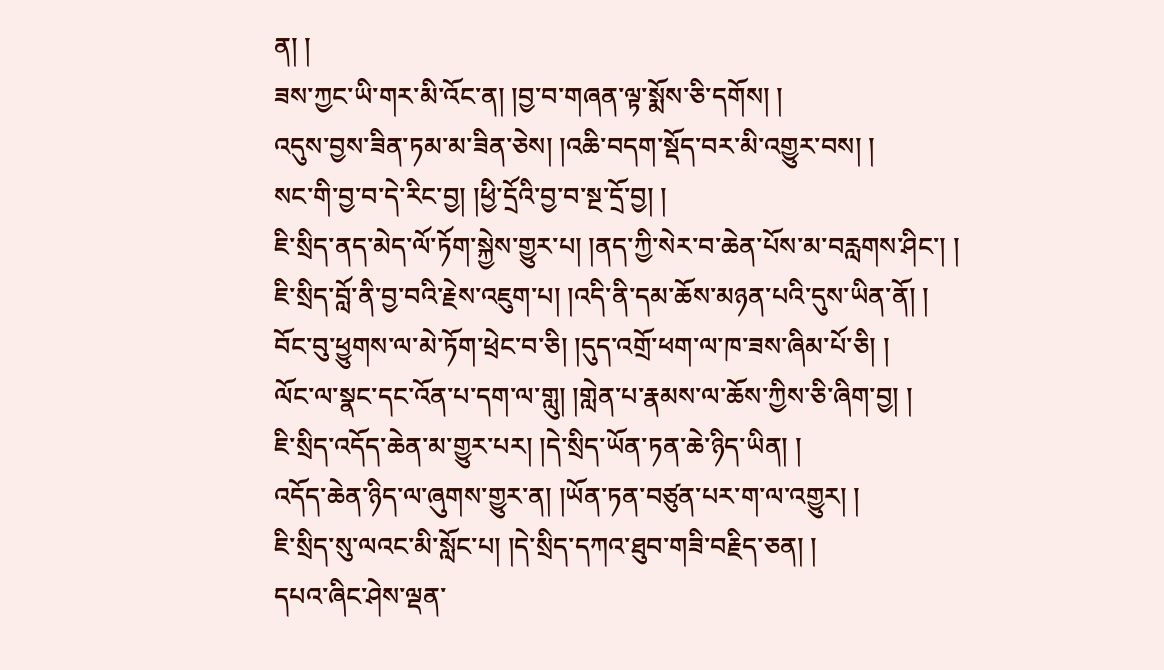ན། །
ཟས་ཀྱང་ཡི་གར་མི་འོང་ན། །བྱ་བ་གཞན་ལྟ་སྨོས་ཅི་དགོས། །
འདུས་བྱས་ཟིན་ཏམ་མ་ཟིན་ཅེས། །འཆི་བདག་སྡོད་བར་མི་འགྱུར་བས། །
སང་གི་བྱ་བ་དེ་རིང་བྱ། །ཕྱི་དྲོའི་བྱ་བ་སྔ་དྲོ་བྱ། །
ཇི་སྲིད་ནད་མེད་ལོ་ཏོག་སྐྱེས་གྱུར་པ། །ནད་ཀྱི་སེར་བ་ཆེན་པོས་མ་བརླགས་ཤིང་། །
ཇི་སྲིད་བློ་ནི་བྱ་བའི་རྗེས་འཇུག་པ། །འདི་ནི་དམ་ཆོས་མཉན་པའི་དུས་ཡིན་ནོ། །
བོང་བུ་ཕྱུགས་ལ་མེ་ཏོག་ཕྲེང་བ་ཅི། །དུད་འགྲོ་ཕག་ལ་ཁ་ཟས་ཞིམ་པོ་ཅི། །
ལོང་ལ་སྣང་དང་འོན་པ་དག་ལ་གླུ། །གླེན་པ་རྣམས་ལ་ཆོས་ཀྱིས་ཅི་ཞིག་བྱ། །
ཇི་སྲིད་འདོད་ཆེན་མ་གྱུར་པར། །དེ་སྲིད་ཡོན་ཏན་ཆེ་ཉིད་ཡིན། །
འདོད་ཆེན་ཉིད་ལ་ཞུགས་གྱུར་ན། །ཡོན་ཏན་བཙུན་པར་ག་ལ་འགྱུར། །
ཇི་སྲིད་སུ་ལའང་མི་སློང་པ། །དེ་སྲིད་དཀའ་ཐུབ་གཟི་བརྗིད་ཅན། །
དཔའ་ཞིང་ཤེས་ལྡན་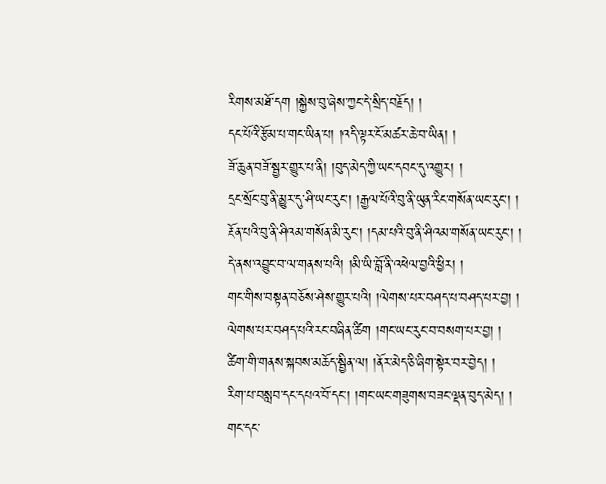རིགས་མཐོ་དག །སྐྱེས་བུ་ཞེས་ཀྱང་དེ་སྲིད་བརྗོད། །
དང་པོའི་རྩོམ་པ་གང་ཡིན་པ། །འདི་ལྟར་ངོ་མཚར་ཆེ་བ་ཡིན། །
ཟོ་ཆུན་བཟོ་སྦྱར་གྱུར་པ་ནི། །བུད་མེད་ཀྱི་ཡང་དབང་དུ་འགྱུར། །
དྲང་སྲོང་བུ་ནི་མྱུར་དུ་ཤི་ཡང་རུང་། །རྒྱལ་པོའི་བུ་ནི་ཡུན་རིང་གསོན་ཡང་རུང་། །
རྔོན་པའི་བུ་ནི་ཤིའམ་གསོན་མི་རུང་། །དམ་པའི་བུ་ནི་ཤིའམ་གསོན་ཡང་རུང་། །
དེ་ནས་འབྱུང་བ་ལ་གནས་པའི། །མི་ཡི་བློ་ནི་འཕེལ་བྱའི་ཕྱིར། །
གང་གིས་བསྟན་བཅོས་ཤེས་གྱུར་པའི། །ལེགས་པར་བཤད་པ་བཤད་པར་བྱ། །
ལེགས་པར་བཤད་པའི་རང་བཞིན་ཚིག །གང་ཡང་རུང་བ་བསག་པར་བྱ། །
ཚིག་གི་གནས་སྐབས་མཆོད་སྦྱིན་ལ། །ནོར་མེད་ཅི་ཞིག་སྟེར་བར་བྱེད། །
རིག་པ་བསླབ་དང་དཔའ་བོ་དང་། །གང་ཡང་གཟུགས་བཟང་ལྡན་བུད་མེད། །
གང་དང་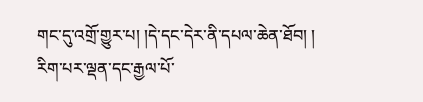གང་དུ་འགྲོ་གྱུར་པ། །དེ་དང་དེར་ནི་དཔལ་ཆེན་ཐོབ། །
རིག་པར་ལྡན་དང་རྒྱལ་པོ་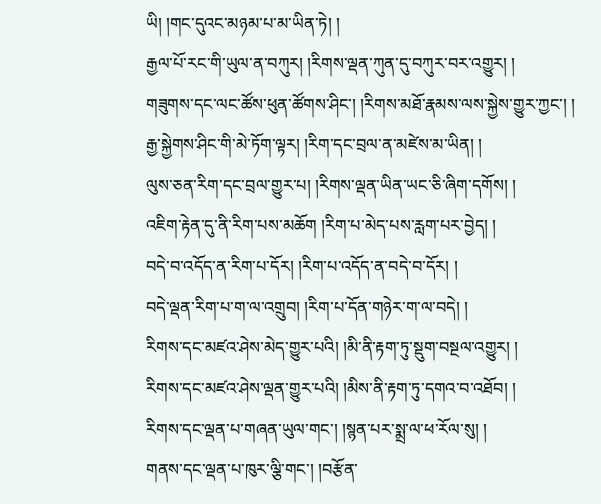ཡི། །གང་དུའང་མཉམ་པ་མ་ཡིན་ཏེ། །
རྒྱལ་པོ་རང་གི་ཡུལ་ན་བཀུར། །རིགས་ལྡན་ཀུན་དུ་བཀུར་བར་འགྱུར། །
གཟུགས་དང་ལང་ཚོས་ཕུན་ཚོགས་ཤིང་། །རིགས་མཐོ་རྣམས་ལས་སྐྱེས་གྱུར་ཀྱང་། །
རྒྱ་སྐྱེགས་ཤིང་གི་མེ་ཏོག་ལྟར། །རིག་དང་བྲལ་ན་མཛེས་མ་ཡིན། །
ལུས་ཅན་རིག་དང་བྲལ་གྱུར་པ། །རིགས་ལྡན་ཡིན་ཡང་ཅི་ཞིག་དགོས། །
འཇིག་རྟེན་དུ་ནི་རིག་པས་མཆོག །རིག་པ་མེད་པས་རླག་པར་བྱེད། །
བདེ་བ་འདོད་ན་རིག་པ་དོར། །རིག་པ་འདོད་ན་བདེ་བ་དོར། །
བདེ་ལྡན་རིག་པ་ག་ལ་འགྲུབ། །རིག་པ་དོན་གཉེར་ག་ལ་བདེ། །
རིགས་དང་མཛའ་ཤེས་མེད་གྱུར་པའི། །མི་ནི་རྟག་ཏུ་སྡུག་བསྔལ་འགྱུར། །
རིགས་དང་མཛའ་ཤེས་ལྡན་གྱུར་པའི། །མིས་ནི་རྟག་ཏུ་དགའ་བ་འཐོབ། །
རིགས་དང་ལྡན་པ་གཞན་ཡུལ་གང་། །སྙན་པར་སྨྲ་ལ་ཕ་རོལ་སུ། །
གནས་དང་ལྡན་པ་ཁུར་ལྕི་གང་། །བརྩོན་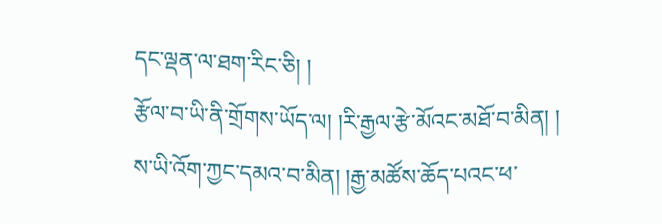དང་ལྡན་ལ་ཐག་རིང་ཅི། །
རྩོལ་བ་ཡི་ནི་གྲོགས་ཡོད་ལ། །རི་རྒྱལ་རྩེ་མོའང་མཐོ་བ་མིན། །
ས་ཡི་འོག་ཀྱང་དམའ་བ་མིན། །རྒྱ་མཚོས་ཆོད་པའང་ཕ་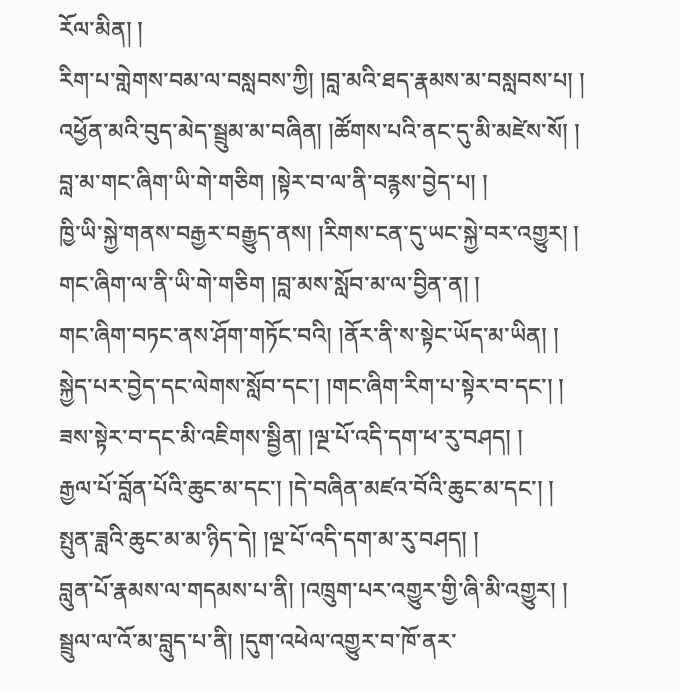རོལ་མིན། །
རིག་པ་གླེགས་བམ་ལ་བསླབས་ཀྱི། །བླ་མའི་ཐད་རྣམས་མ་བསླབས་པ། །
འཕྱོན་མའི་བུད་མེད་སྦྲུམ་མ་བཞིན། །ཚོགས་པའི་ནང་དུ་མི་མཛེས་སོ། །
བླ་མ་གང་ཞིག་ཡི་གེ་གཅིག །སྟེར་བ་ལ་ནི་བརྙས་བྱེད་པ། །
ཁྱི་ཡི་སྐྱེ་གནས་བརྒྱར་བརྒྱུད་ནས། །རིགས་ངན་དུ་ཡང་སྐྱེ་བར་འགྱུར། །
གང་ཞིག་ལ་ནི་ཡི་གེ་གཅིག །བླ་མས་སློབ་མ་ལ་བྱིན་ན། །
གང་ཞིག་བཏང་ནས་ཤོག་གཏོང་བའི། །ནོར་ནི་ས་སྟེང་ཡོད་མ་ཡིན། །
སྐྱེད་པར་བྱེད་དང་ལེགས་སློབ་དང་། །གང་ཞིག་རིག་པ་སྟེར་བ་དང་། །
ཟས་སྟེར་བ་དང་མི་འཇིགས་སྦྱིན། །ལྔ་པོ་འདི་དག་ཕ་རུ་བཤད། །
རྒྱལ་པོ་བློན་པོའི་ཆུང་མ་དང་། །དེ་བཞིན་མཛའ་བོའི་ཆུང་མ་དང་། །
སྤུན་ཟླའི་ཆུང་མ་མ་ཉིད་དེ། །ལྔ་པོ་འདི་དག་མ་རུ་བཤད། །
བླུན་པོ་རྣམས་ལ་གདམས་པ་ནི། །འཁྲུག་པར་འགྱུར་གྱི་ཞི་མི་འགྱུར། །
སྦྲུལ་ལ་འོ་མ་བླུད་པ་ནི། །དུག་འཕེལ་འགྱུར་བ་ཁོ་ནར་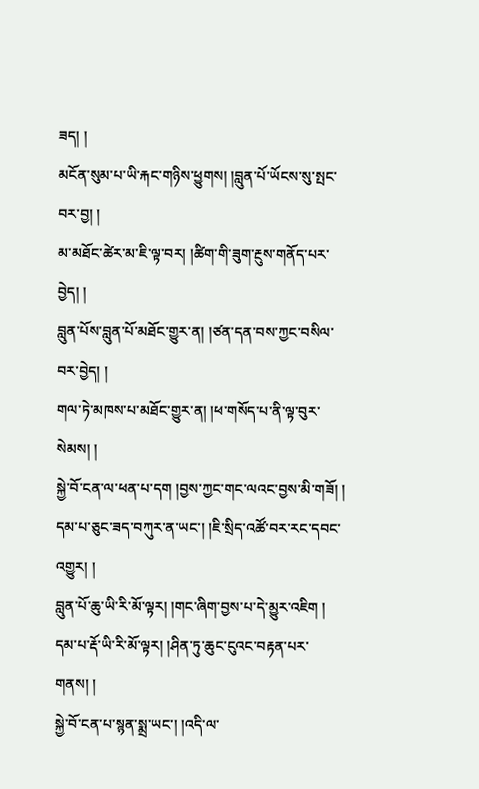ཟད། །
མངོན་སུམ་པ་ཡི་རྐང་གཉིས་ཕྱུགས། །བླུན་པོ་ཡོངས་སུ་སྤང་བར་བྱ། །
མ་མཐོང་ཚེར་མ་ཇི་ལྟ་བར། །ཚིག་གི་ཟུག་རྔུས་གནོད་པར་བྱེད། །
བླུན་པོས་བླུན་པོ་མཐོང་གྱུར་ན། །ཙན་དན་བས་ཀྱང་བསིལ་བར་བྱེད། །
གལ་ཏེ་མཁས་པ་མཐོང་གྱུར་ན། །ཕ་གསོད་པ་ནི་ལྟ་བུར་སེམས། །
སྐྱེ་བོ་ངན་ལ་ཕན་པ་དག །བྱས་ཀྱང་གང་ལའང་བྱས་མི་གཟོ། །
དམ་པ་ཅུང་ཟད་བཀུར་ན་ཡང་། །ཇི་སྲིད་འཚོ་བར་རང་དབང་འགྱུར། །
བླུན་པོ་ཆུ་ཡི་རི་མོ་ལྟར། །གང་ཞིག་བྱས་པ་དེ་མྱུར་འཇིག །
དམ་པ་རྡོ་ཡི་རི་མོ་ལྟར། །ཤིན་ཏུ་ཆུང་ངུའང་བརྟན་པར་གནས། །
སྐྱེ་བོ་ངན་པ་སྙན་སྨྲ་ཡང་། །འདི་ལ་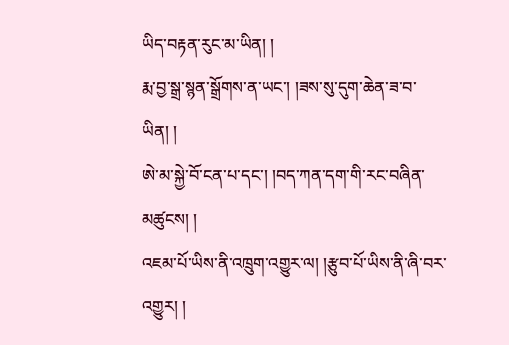ཡིད་བརྟན་རུང་མ་ཡིན། །
རྨ་བྱ་སྒྲ་སྙན་སྒྲོགས་ན་ཡང་། །ཟས་སུ་དུག་ཆེན་ཟ་བ་ཡིན། །
ཨེ་མ་སྐྱེ་བོ་ངན་པ་དང་། །བད་ཀན་དག་གི་རང་བཞིན་མཚུངས། །
འཇམ་པོ་ཡིས་ནི་འཁྲུག་འགྱུར་ལ། །རྩུབ་པོ་ཡིས་ནི་ཞི་བར་འགྱུར། །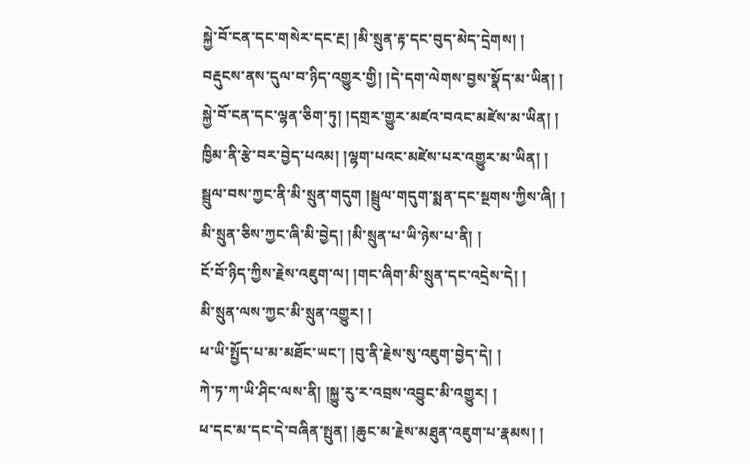སྐྱེ་བོ་ངན་དང་གསེར་དང་རྔ། །མི་སྲུན་རྟ་དང་བུད་མེད་དྲེགས། །
བརྡུངས་ནས་དུལ་བ་ཉིད་འགྱུར་གྱི། །དེ་དག་ལེགས་བྱས་སྣོད་མ་ཡིན། །
སྐྱེ་བོ་ངན་དང་ལྷན་ཅིག་ཏུ། །དགྲར་གྱུར་མཛའ་བའང་མཛེས་མ་ཡིན། །
ཁྱིམ་ནི་རྩེ་བར་བྱེད་པའམ། །ལྷག་པའང་མཛེས་པར་འགྱུར་མ་ཡིན། །
སྦྲུལ་བས་ཀྱང་ནི་མི་སྲུན་གདུག །སྦྲུལ་གདུག་སྨན་དང་སྔགས་ཀྱིས་ཞི། །
མི་སྲུན་ཅིས་ཀྱང་ཞི་མི་བྱེད། །མི་སྲུན་པ་ཡི་ཉེས་པ་ནི། །
ངོ་བོ་ཉིད་ཀྱིས་རྗེས་འཇུག་ལ། །གང་ཞིག་མི་སྲུན་དང་འདྲེས་དེ། །
མི་སྲུན་ལས་ཀྱང་མི་སྲུན་འགྱུར། །
ཕ་ཡི་སྤྱོད་པ་མ་མཐོང་ཡང་། །བུ་ནི་རྗེས་སུ་འཇུག་བྱེད་དེ། །
ཀེ་ཏ་ཀ་ཡི་ཤིང་ལས་ནི། །སྐྱུ་རུ་ར་འབྲས་འབྱུང་མི་འགྱུར། །
ཕ་དང་མ་དང་དེ་བཞིན་སྤུན། །ཆུང་མ་རྗེས་མཐུན་འཇུག་པ་རྣམས། །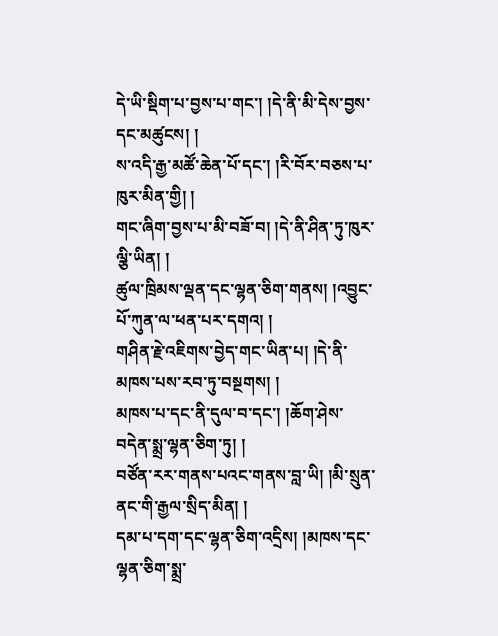དེ་ཡི་སྡིག་པ་བྱས་པ་གང་། །དེ་ནི་མི་དེས་བྱས་དང་མཚུངས། །
ས་འདི་རྒྱ་མཚོ་ཆེན་པོ་དང་། །རི་བོར་བཅས་པ་ཁུར་མིན་གྱི། །
གང་ཞིག་བྱས་པ་མི་བཟོ་བ། །དེ་ནི་ཤིན་ཏུ་ཁུར་ལྕི་ཡིན། །
ཚུལ་ཁྲིམས་ལྡན་དང་ལྷན་ཅིག་གནས། །འབྱུང་པོ་ཀུན་ལ་ཕན་པར་དགའ། །
གཤིན་རྗེ་འཇིགས་བྱེད་གང་ཡིན་པ། །དེ་ནི་མཁས་པས་རབ་ཏུ་བསྔགས། །
མཁས་པ་དང་ནི་དུལ་བ་དང་། །ཆོག་ཤེས་བདེན་སྨྲ་ལྷན་ཅིག་ཏུ། །
བཙོན་རར་གནས་པའང་གནས་བླ་ཡི། །མི་སྲུན་ནང་གི་རྒྱལ་སྲིད་མིན། །
དམ་པ་དག་དང་ལྷན་ཅིག་འདྲིས། །མཁས་དང་ལྷན་ཅིག་སྨྲ་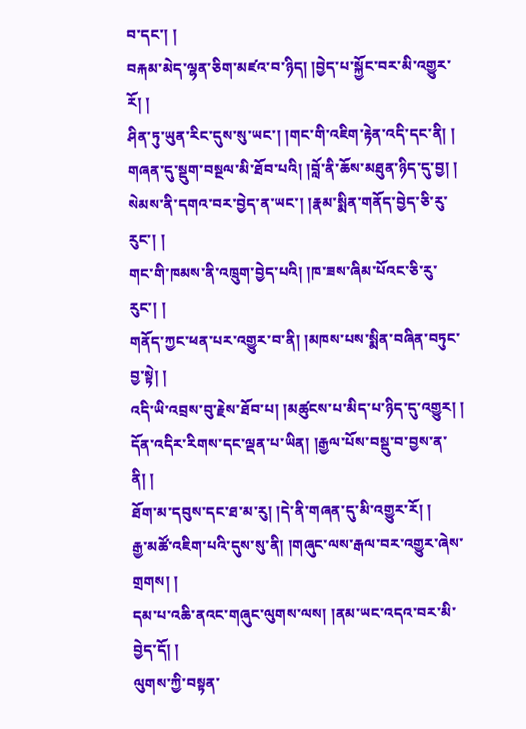བ་དང་། །
བརྐམ་མེད་ལྷན་ཅིག་མཛའ་བ་ཉིད། །བྱེད་པ་སྐྱོང་བར་མི་འགྱུར་རོ། །
ཤིན་ཏུ་ཡུན་རིང་དུས་སུ་ཡང་། །གང་གི་འཇིག་རྟེན་འདི་དང་ནི། །
གཞན་དུ་སྡུག་བསྔལ་མི་ཐོབ་པའི། །བློ་ནི་ཆོས་མཐུན་ཉིད་དུ་བྱ། །
སེམས་ནི་དགའ་བར་བྱེད་ན་ཡང་། །རྣམ་སྨིན་གནོད་བྱེད་ཅི་རུ་རུང་། །
གང་གི་ཁམས་ནི་འཁྲུག་བྱེད་པའི། །ཁ་ཟས་ཞིམ་པོའང་ཅི་རུ་རུང་། །
གནོད་ཀྱང་ཕན་པར་འགྱུར་བ་ནི། །མཁས་པས་སྨིན་བཞིན་བཏུང་བྱ་སྟེ། །
འདི་ཡི་འབྲས་བུ་རྗེས་ཐོབ་པ། །མཚུངས་པ་མིད་པ་ཉིད་དུ་འགྱུར། །
དོན་འདིར་རིགས་དང་ལྡན་པ་ཡིན། །རྒྱལ་པོས་བསྡུ་བ་བྱས་ན་ནི། །
ཐོག་མ་དབུས་དང་ཐ་མ་རུ། །དེ་ནི་གཞན་དུ་མི་འགྱུར་རོ། །
རྒྱ་མཚོ་འཇིག་པའི་དུས་སུ་ནི། །གཞུང་ལས་རྒལ་བར་འགྱུར་ཞེས་གྲགས། །
དམ་པ་འཆི་ནའང་གཞུང་ལུགས་ལས། །ནམ་ཡང་འདའ་བར་མི་བྱེད་དོ། །
ལུགས་ཀྱི་བསྟན་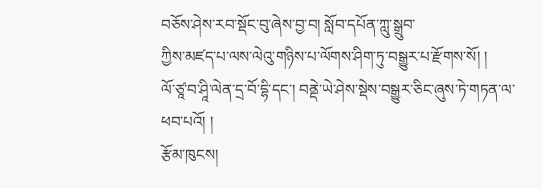བཅོས་ཤེས་རབ་སྡོང་བུ་ཞེས་བྱ་བ། སློབ་དཔོན་ཀླུ་སྒྲུབ་
ཀྱིས་མཛད་པ་ལས་ལེའུ་གཉིས་པ་ལོགས་ཤིག་ཏུ་བསྒྱུར་པ་རྫོགས་སོ། །
ལོ་ཙཱ་བ་ཤཱི་ལེན་དྲ་བོ་དྷི་དང་། བནྡེ་ཡེ་ཤེས་སྡེས་བསྒྱུར་ཅིང་ཞུས་ཏེ་གཏན་ལ་ཕབ་པའོ། །
རྩོམ་ཁུངས།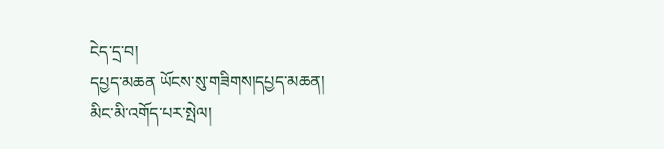ངེད་དྲ་བ།
དཔྱད་མཆན ཡོངས་སུ་གཟིགས།དཔྱད་མཆན།
མིང་མི་འགོད་པར་སྤེལ།